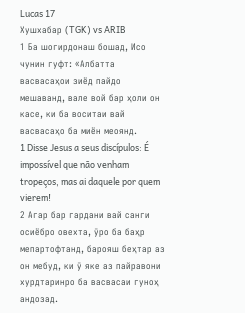Lucas 17
Хушхабар (TGK) vs ARIB
1 Ба шогирдонаш бошад, Исо чунин гуфт: «Албатта васвасаҳои зиёд пайдо мешаванд, вале вой бар ҳоли он касе, ки ба воситаи вай васвасаҳо ба миён меоянд.
1 Disse Jesus a seus discípulos: É impossível que não venham tropeços, mas ai daquele por quem vierem!
2 Агар бар гардани вай санги осиёбро овехта, ӯро ба баҳр мепартофтанд, барояш беҳтар аз он мебуд, ки ӯ яке аз пайравони хурдтаринро ба васвасаи гуноҳ андозад.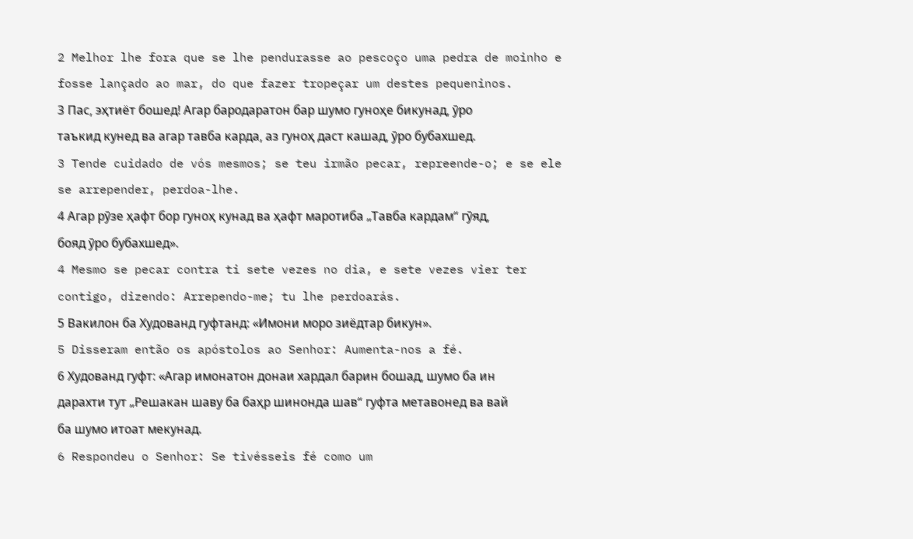2 Melhor lhe fora que se lhe pendurasse ao pescoço uma pedra de moinho e fosse lançado ao mar, do que fazer tropeçar um destes pequeninos.
3 Пас, эҳтиёт бошед! Агар бародаратон бар шумо гуноҳе бикунад, ӯро таъкид кунед ва агар тавба карда, аз гуноҳ даст кашад, ӯро бубахшед.
3 Tende cuidado de vós mesmos; se teu irmão pecar, repreende-o; e se ele se arrepender, perdoa-lhe.
4 Агар рӯзе ҳафт бор гуноҳ кунад ва ҳафт маротиба „Тавба кардам“ гӯяд, бояд ӯро бубахшед».
4 Mesmo se pecar contra ti sete vezes no dia, e sete vezes vier ter contigo, dizendo: Arrependo-me; tu lhe perdoarás.
5 Вакилон ба Худованд гуфтанд: «Имони моро зиёдтар бикун».
5 Disseram então os apóstolos ao Senhor: Aumenta-nos a fé.
6 Худованд гуфт: «Агар имонатон донаи хардал барин бошад, шумо ба ин дарахти тут „Решакан шаву ба баҳр шинонда шав“ гуфта метавонед ва вай ба шумо итоат мекунад.
6 Respondeu o Senhor: Se tivésseis fé como um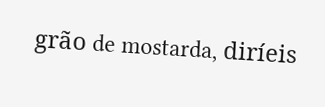grão de mostarda, diríeis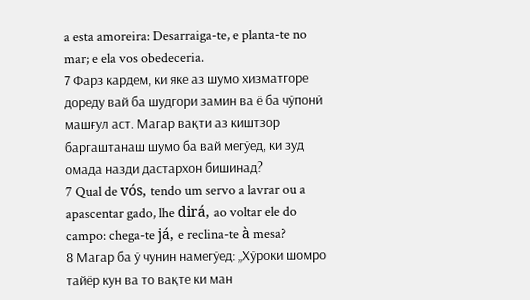a esta amoreira: Desarraiga-te, e planta-te no mar; e ela vos obedeceria.
7 Фарз кардем, ки яке аз шумо хизматгоре дореду вай ба шудгори замин ва ё ба чӯпонӣ машғул аст. Магар вақти аз киштзор баргаштанаш шумо ба вай мегӯед, ки зуд омада назди дастархон бишинад?
7 Qual de vós, tendo um servo a lavrar ou a apascentar gado, lhe dirá, ao voltar ele do campo: chega-te já, e reclina-te à mesa?
8 Магар ба ӯ чунин намегӯед: „Хӯроки шомро тайёр кун ва то вақте ки ман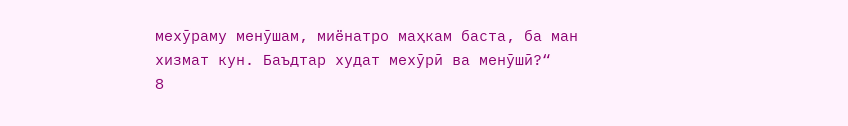мехӯраму менӯшам, миёнатро маҳкам баста, ба ман хизмат кун. Баъдтар худат мехӯрӣ ва менӯшӣ?“
8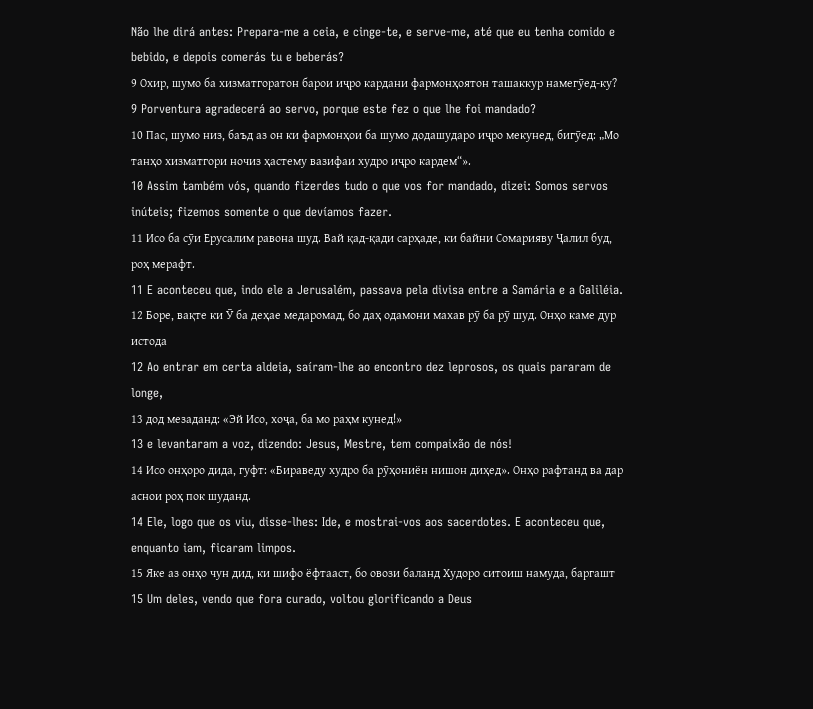Não lhe dirá antes: Prepara-me a ceia, e cinge-te, e serve-me, até que eu tenha comido e bebido, e depois comerás tu e beberás?
9 Охир, шумо ба хизматгоратон барои иҷро кардани фармонҳоятон ташаккур намегӯед-ку?
9 Porventura agradecerá ao servo, porque este fez o que lhe foi mandado?
10 Пас, шумо низ, баъд аз он ки фармонҳои ба шумо додашударо иҷро мекунед, бигӯед: „Мо танҳо хизматгори ночиз ҳастему вазифаи худро иҷро кардем“».
10 Assim também vós, quando fizerdes tudo o que vos for mandado, dizei: Somos servos inúteis; fizemos somente o que devíamos fazer.
11 Исо ба сӯи Ерусалим равона шуд. Вай қад-қади сарҳаде, ки байни Сомарияву Ҷалил буд, роҳ мерафт.
11 E aconteceu que, indo ele a Jerusalém, passava pela divisa entre a Samária e a Galiléia.
12 Боре, вақте ки Ӯ ба деҳае медаромад, бо даҳ одамони махав рӯ ба рӯ шуд. Онҳо каме дур истода
12 Ao entrar em certa aldeia, saíram-lhe ao encontro dez leprosos, os quais pararam de longe,
13 дод мезаданд: «Эй Исо, хоҷа, ба мо раҳм кунед!»
13 e levantaram a voz, dizendo: Jesus, Mestre, tem compaixão de nós!
14 Исо онҳоро дида, гуфт: «Бираведу худро ба рӯҳониён нишон диҳед». Онҳо рафтанд ва дар аснои роҳ пок шуданд.
14 Ele, logo que os viu, disse-lhes: Ide, e mostrai-vos aos sacerdotes. E aconteceu que, enquanto iam, ficaram limpos.
15 Яке аз онҳо чун дид, ки шифо ёфтааст, бо овози баланд Худоро ситоиш намуда, баргашт
15 Um deles, vendo que fora curado, voltou glorificando a Deus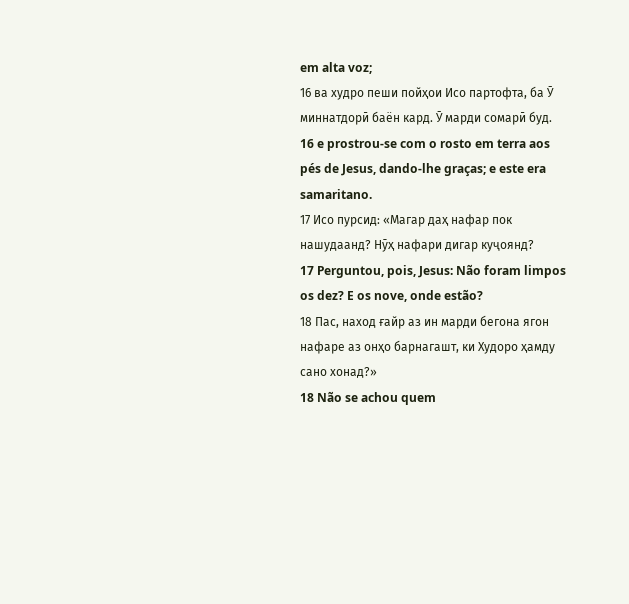em alta voz;
16 ва худро пеши пойҳои Исо партофта, ба Ӯ миннатдорӣ баён кард. Ӯ марди сомарӣ буд.
16 e prostrou-se com o rosto em terra aos pés de Jesus, dando-lhe graças; e este era samaritano.
17 Исо пурсид: «Магар даҳ нафар пок нашудаанд? Нӯҳ нафари дигар куҷоянд?
17 Perguntou, pois, Jesus: Não foram limpos os dez? E os nove, onde estão?
18 Пас, наход ғайр аз ин марди бегона ягон нафаре аз онҳо барнагашт, ки Худоро ҳамду сано хонад?»
18 Não se achou quem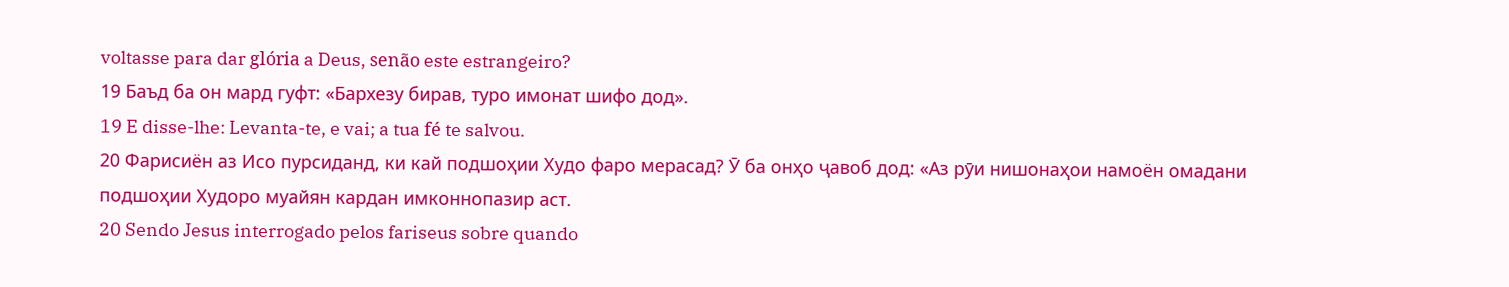voltasse para dar glória a Deus, senão este estrangeiro?
19 Баъд ба он мард гуфт: «Бархезу бирав, туро имонат шифо дод».
19 E disse-lhe: Levanta-te, e vai; a tua fé te salvou.
20 Фарисиён аз Исо пурсиданд, ки кай подшоҳии Худо фаро мерасад? Ӯ ба онҳо ҷавоб дод: «Аз рӯи нишонаҳои намоён омадани подшоҳии Худоро муайян кардан имконнопазир аст.
20 Sendo Jesus interrogado pelos fariseus sobre quando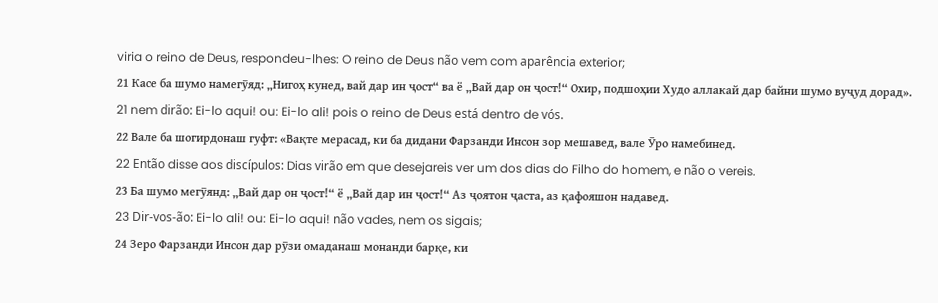viria o reino de Deus, respondeu-lhes: O reino de Deus não vem com aparência exterior;
21 Касе ба шумо намегӯяд: „Нигоҳ кунед, вай дар ин ҷост“ ва ё „Вай дар он ҷост!“ Охир, подшоҳии Худо аллакай дар байни шумо вуҷуд дорад».
21 nem dirão: Ei-lo aqui! ou: Ei-lo ali! pois o reino de Deus está dentro de vós.
22 Вале ба шогирдонаш гуфт: «Вақте мерасад, ки ба дидани Фарзанди Инсон зор мешавед, вале Ӯро намебинед.
22 Então disse aos discípulos: Dias virão em que desejareis ver um dos dias do Filho do homem, e não o vereis.
23 Ба шумо мегӯянд: „Вай дар он ҷост!“ ё „Вай дар ин ҷост!“ Аз ҷоятон ҷаста, аз қафояшон надавед.
23 Dir-vos-ão: Ei-lo ali! ou: Ei-lo aqui! não vades, nem os sigais;
24 Зеро Фарзанди Инсон дар рӯзи омаданаш монанди барқе, ки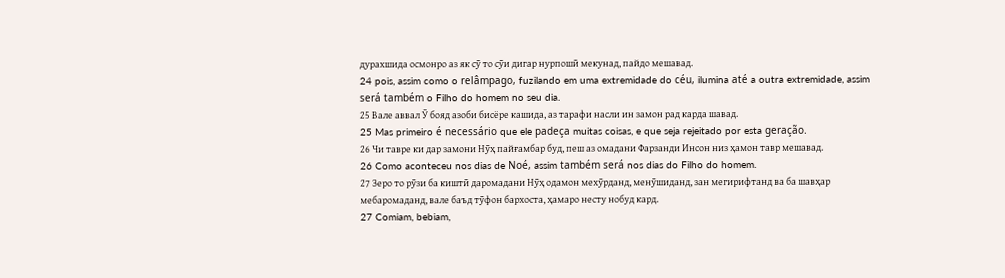дурахшида осмонро аз як сӯ то сӯи дигар нурпошӣ мекунад, пайдо мешавад.
24 pois, assim como o relâmpago, fuzilando em uma extremidade do céu, ilumina até a outra extremidade, assim será também o Filho do homem no seu dia.
25 Вале аввал Ӯ бояд азоби бисёре кашида, аз тарафи насли ин замон рад карда шавад.
25 Mas primeiro é necessário que ele padeça muitas coisas, e que seja rejeitado por esta geração.
26 Чи тавре ки дар замони Нӯҳ пайғамбар буд, пеш аз омадани Фарзанди Инсон низ ҳамон тавр мешавад.
26 Como aconteceu nos dias de Noé, assim também será nos dias do Filho do homem.
27 Зеро то рӯзи ба киштӣ даромадани Нӯҳ одамон мехӯрданд, менӯшиданд, зан мегирифтанд ва ба шавҳар мебаромаданд, вале баъд тӯфон бархоста, ҳамаро несту нобуд кард.
27 Comiam, bebiam,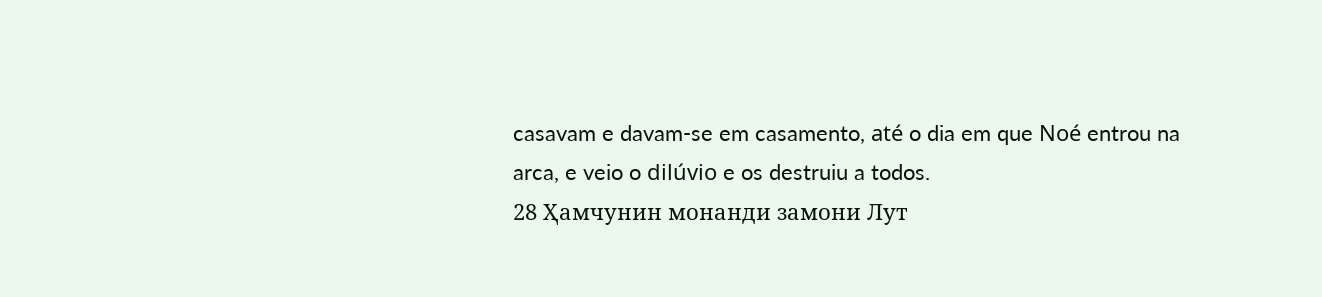casavam e davam-se em casamento, até o dia em que Noé entrou na arca, e veio o dilúvio e os destruiu a todos.
28 Ҳамчунин монанди замони Лут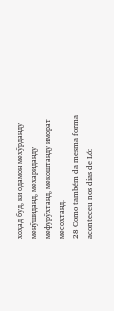хоҳад буд, ки одамон мехӯрданду менӯшиданд, мехариданду мефурӯхтанд, мекоштанду иморат месохтанд.
28 Como também da mesma forma aconteceu nos dias de Ló: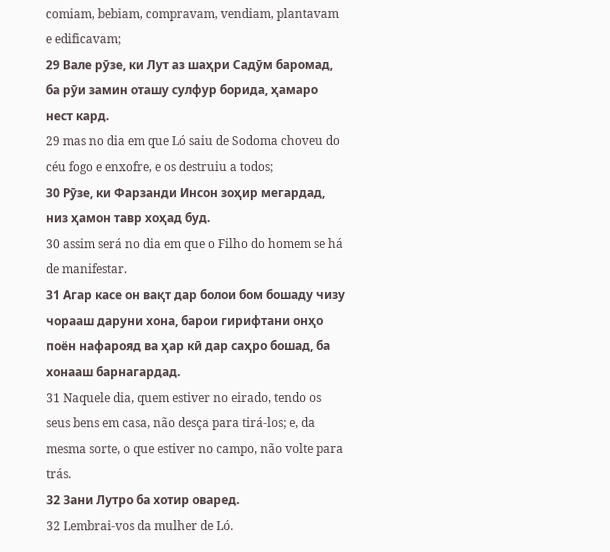comiam, bebiam, compravam, vendiam, plantavam e edificavam;
29 Вале рӯзе, ки Лут аз шаҳри Садӯм баромад, ба рӯи замин оташу сулфур борида, ҳамаро нест кард.
29 mas no dia em que Ló saiu de Sodoma choveu do céu fogo e enxofre, e os destruiu a todos;
30 Рӯзе, ки Фарзанди Инсон зоҳир мегардад, низ ҳамон тавр хоҳад буд.
30 assim será no dia em que o Filho do homem se há de manifestar.
31 Агар касе он вақт дар болои бом бошаду чизу чорааш даруни хона, барои гирифтани онҳо поён нафарояд ва ҳар кӣ дар саҳро бошад, ба хонааш барнагардад.
31 Naquele dia, quem estiver no eirado, tendo os seus bens em casa, não desça para tirá-los; e, da mesma sorte, o que estiver no campo, não volte para trás.
32 Зани Лутро ба хотир оваред.
32 Lembrai-vos da mulher de Ló.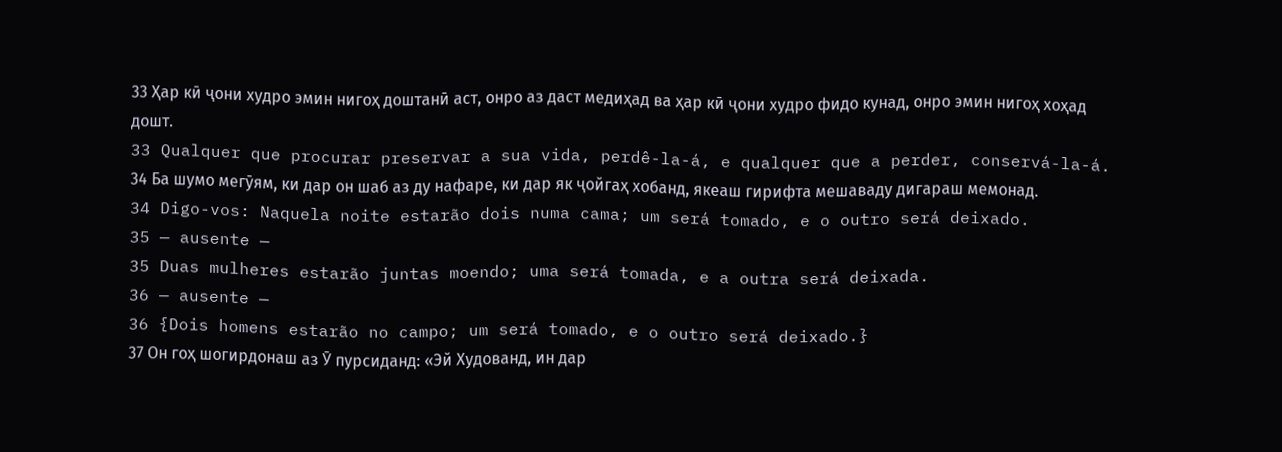33 Ҳар кӣ ҷони худро эмин нигоҳ доштанӣ аст, онро аз даст медиҳад ва ҳар кӣ ҷони худро фидо кунад, онро эмин нигоҳ хоҳад дошт.
33 Qualquer que procurar preservar a sua vida, perdê-la-á, e qualquer que a perder, conservá-la-á.
34 Ба шумо мегӯям, ки дар он шаб аз ду нафаре, ки дар як ҷойгаҳ хобанд, якеаш гирифта мешаваду дигараш мемонад.
34 Digo-vos: Naquela noite estarão dois numa cama; um será tomado, e o outro será deixado.
35 — ausente —
35 Duas mulheres estarão juntas moendo; uma será tomada, e a outra será deixada.
36 — ausente —
36 {Dois homens estarão no campo; um será tomado, e o outro será deixado.}
37 Он гоҳ шогирдонаш аз Ӯ пурсиданд: «Эй Худованд, ин дар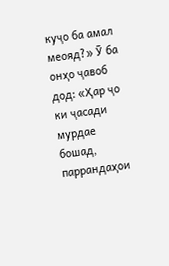куҷо ба амал меояд?» Ӯ ба онҳо ҷавоб дод: «Ҳар ҷо ки ҷасади мурдае бошад, паррандаҳои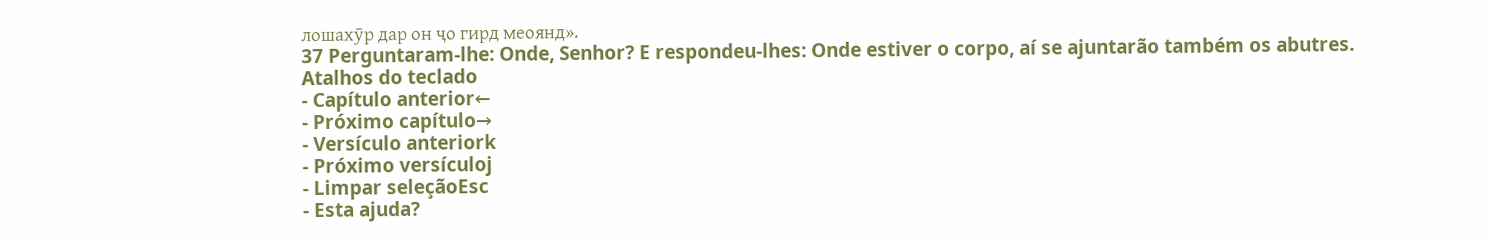лошахӯр дар он ҷо гирд меоянд».
37 Perguntaram-lhe: Onde, Senhor? E respondeu-lhes: Onde estiver o corpo, aí se ajuntarão também os abutres.
Atalhos do teclado
- Capítulo anterior←
- Próximo capítulo→
- Versículo anteriork
- Próximo versículoj
- Limpar seleçãoEsc
- Esta ajuda?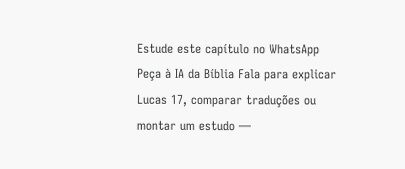Estude este capítulo no WhatsApp
Peça à IA da Bíblia Fala para explicar Lucas 17, comparar traduções ou montar um estudo —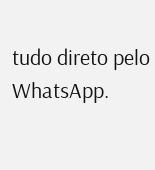tudo direto pelo WhatsApp.